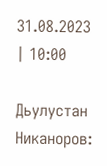31.08.2023 | 10:00

Дьулустан Никаноров: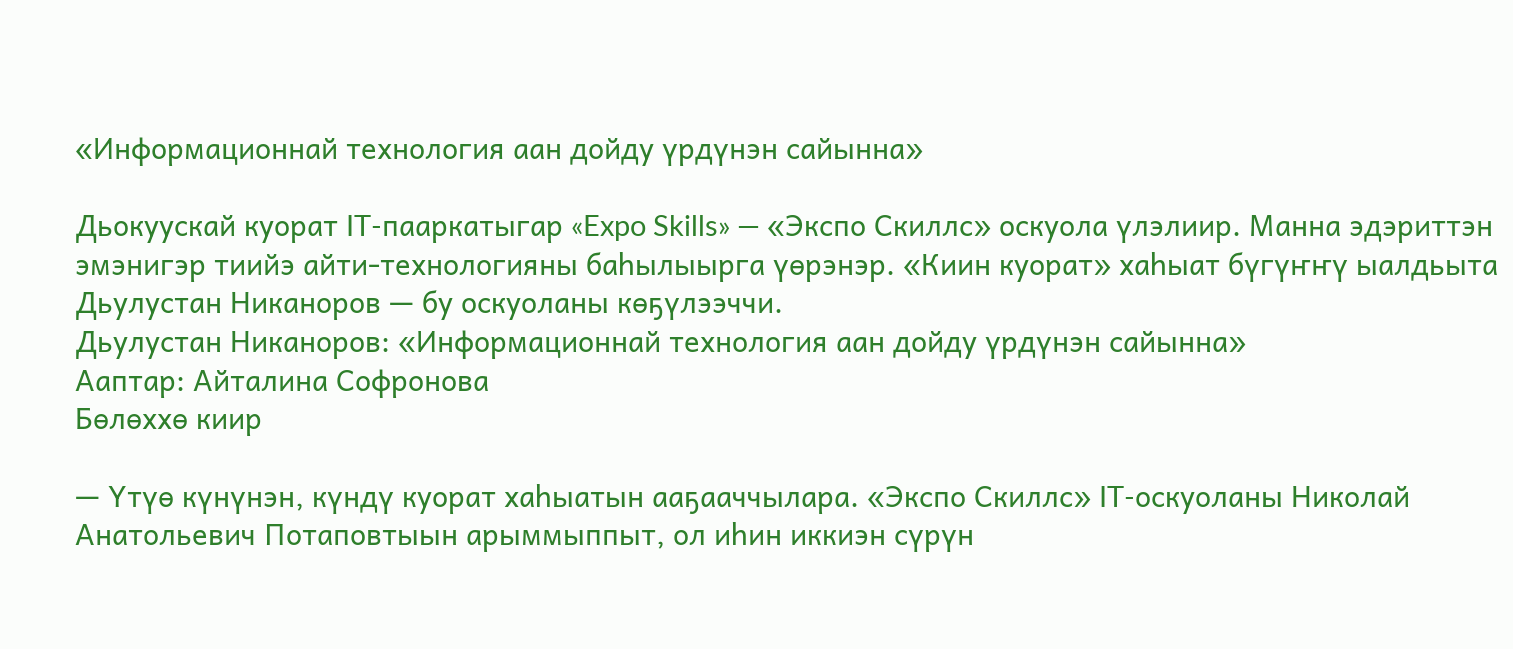«Информационнай технология аан дойду үрдүнэн сайынна»

Дьокуускай куорат IT-пааркатыгар «Expo Skills» — «Экспо Скиллс» оскуола үлэлиир. Манна эдэриттэн эмэнигэр тиийэ айти-технологияны баһылыырга үөрэнэр. «Киин куорат» хаһыат бүгүҥҥү ыалдьыта Дьулустан Никаноров — бу оскуоланы көҕүлээччи.
Дьулустан Никаноров: «Информационнай технология аан дойду үрдүнэн сайынна»
Ааптар: Айталина Софронова
Бөлөххө киир

— Үтүө күнүнэн, күндү куорат хаһыатын ааҕааччылара. «Экспо Скиллс» IT-оскуоланы Николай Анатольевич Потаповтыын арыммыппыт, ол иһин иккиэн сүрүн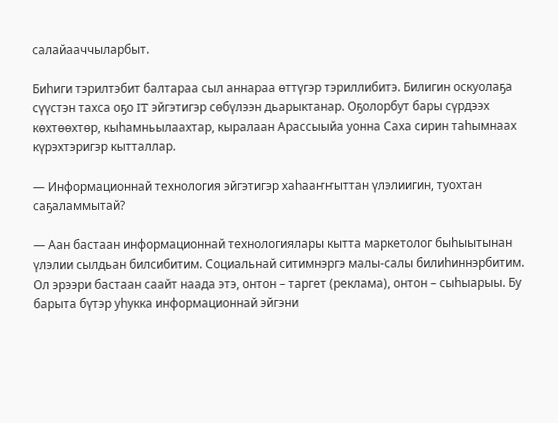салайааччыларбыт.

Биһиги тэрилтэбит балтараа сыл аннараа өттүгэр тэриллибитэ. Билигин оскуолаҕа сүүстэн тахса оҕо IT эйгэтигэр сөбүлээн дьарыктанар. Оҕолорбут бары сүрдээх көхтөөхтөр, кыһамньылаахтар, кыралаан Арассыыйа уонна Саха сирин таһымнаах күрэхтэригэр кытталлар.

— Информационнай технология эйгэтигэр хаһааҥҥыттан үлэлиигин, туохтан саҕаламмытай?

— Аан бастаан информационнай технологиялары кытта маркетолог быһыытынан үлэлии сылдьан билсибитим. Социальнай ситимнэргэ малы-салы билиһиннэрбитим. Ол эрээри бастаан саайт наада этэ, онтон – таргет (реклама), онтон – сыһыарыы. Бу барыта бүтэр уһукка информационнай эйгэни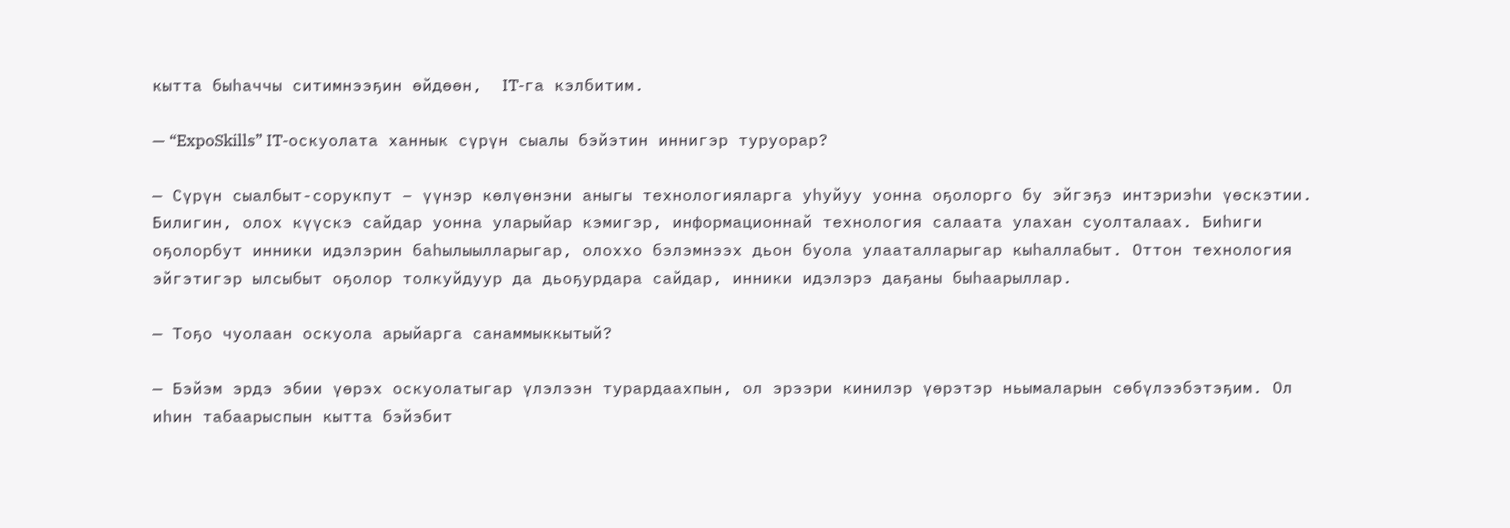кытта быһаччы ситимнээҕин өйдөөн,  IT-га кэлбитим.

— “ExpoSkills” IT-оскуолата ханнык сүрүн сыалы бэйэтин иннигэр туруорар?

— Сүрүн сыалбыт-сорукпут – үүнэр көлүөнэни аныгы технологияларга уһуйуу уонна оҕолорго бу эйгэҕэ интэриэһи үөскэтии. Билигин, олох күүскэ сайдар уонна уларыйар кэмигэр, информационнай технология салаата улахан суолталаах. Биһиги оҕолорбут инники идэлэрин баһылыылларыгар, олоххо бэлэмнээх дьон буола улааталларыгар кыһаллабыт. Оттон технология эйгэтигэр ылсыбыт оҕолор толкуйдуур да дьоҕурдара сайдар, инники идэлэрэ даҕаны быһаарыллар.

— Тоҕо чуолаан оскуола арыйарга санаммыккытый?

— Бэйэм эрдэ эбии үөрэх оскуолатыгар үлэлээн турардаахпын, ол эрээри кинилэр үөрэтэр ньымаларын сөбүлээбэтэҕим. Ол иһин табаарыспын кытта бэйэбит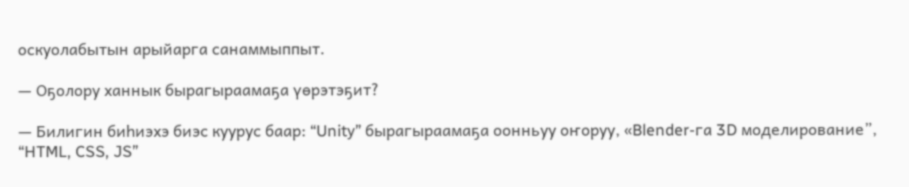оскуолабытын арыйарга санаммыппыт.

— Оҕолору ханнык бырагыраамаҕа үөрэтэҕит?

— Билигин биһиэхэ биэс куурус баар: “Unity” бырагыраамаҕа оонньуу оҥоруу, «Blender-га 3D моделирование”,  “HTML, CSS, JS”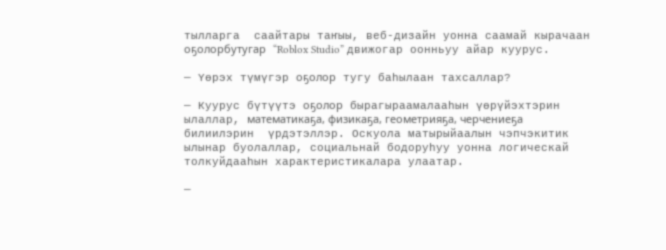тылларга  саайтары таҥыы, веб-дизайн уонна саамай кырачаан оҕолорбутугар “Roblox Studio” движогар оонньуу айар куурус.

— Үөрэх түмүгэр оҕолор тугу баһылаан тахсаллар?

— Куурус бүтүүтэ оҕолор бырагыраамалааһын үөрүйэхтэрин ылаллар, математикаҕа, физикаҕа, геометрияҕа, черчениеҕа билиилэрин  үрдэтэллэр. Оскуола матырыйаалын чэпчэкитик ылынар буолаллар, социальнай бодоруһуу уонна логическай толкуйдааһын характеристикалара улаатар.

—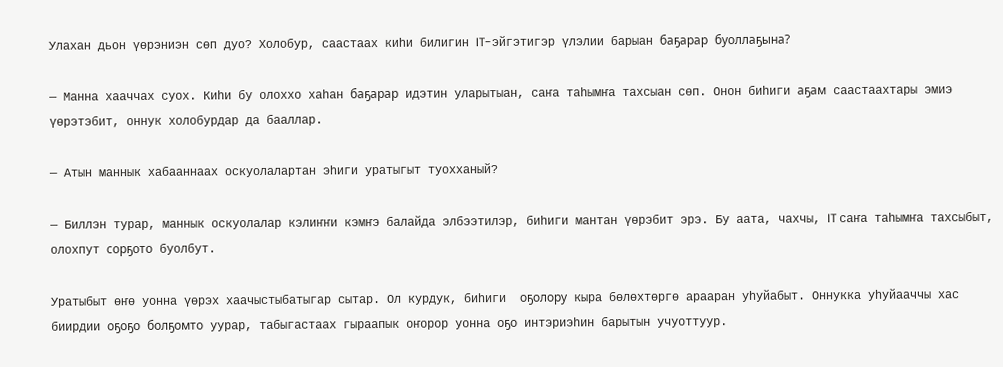Улахан дьон үөрэниэн сөп дуо? Холобур, саастаах киһи билигин IT-эйгэтигэр үлэлии барыан баҕарар буоллаҕына?

— Манна хааччах суох. Киһи бу олоххо хаһан баҕарар идэтин уларытыан, саҥа таһымҥа тахсыан сөп. Онон биһиги аҕам саастаахтары эмиэ үөрэтэбит, оннук холобурдар да бааллар.

— Атын маннык хабааннаах оскуолалартан эһиги уратыгыт туохханый?

— Биллэн турар, маннык оскуолалар кэлиҥҥи кэмҥэ балайда элбээтилэр, биһиги мантан үөрэбит эрэ. Бу аата, чахчы, IT саҥа таһымҥа тахсыбыт, олохпут сорҕото буолбут.

Уратыбыт өҥө уонна үөрэх хаачыстыбатыгар сытар. Ол курдук, биһиги  оҕолору кыра бөлөхтөргө арааран уһуйабыт. Оннукка уһуйааччы хас биирдии оҕоҕо болҕомто уурар, табыгастаах гыраапык оҥорор уонна оҕо интэриэһин барытын учуоттуур.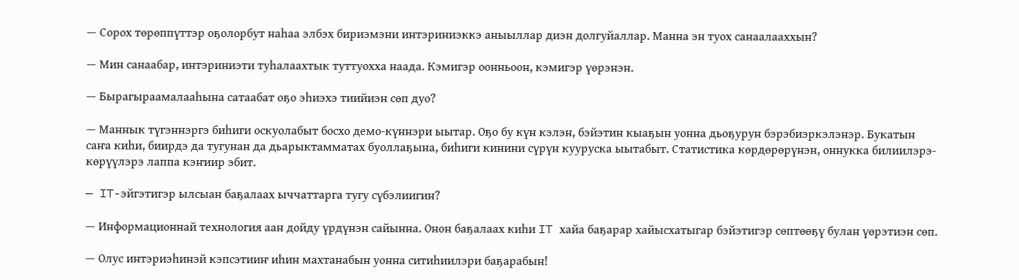— Сорох төрөппүттэр оҕолорбут наһаа элбэх бириэмэни интэриниэккэ аныыллар диэн долгуйаллар. Манна эн туох санаалааххын?

— Мин санаабар, интэриниэти туһалаахтык туттуохха наада. Кэмигэр оонньоон, кэмигэр үөрэнэн.

— Бырагыраамалааһына сатаабат оҕо эһиэхэ тиийиэн сөп дуо?

— Маннык түгэннэргэ биһиги оскуолабыт босхо демо-күннэри ыытар. Оҕо бу күн кэлэн, бэйэтин кыаҕын уонна дьоҕурун бэрэбиэркэлэнэр. Букатын саҥа киһи, биирдэ да тугунан да дьарыктамматах буоллаҕына, биһиги кинини сүрүн кууруска ыытабыт. Статистика көрдөрөрүнэн, оннукка билиилэрэ-көрүүлэрэ лаппа кэҥиир эбит.

— IT-эйгэтигэр ылсыан баҕалаах ыччаттарга тугу сүбэлиигин?

— Информационнай технология аан дойду үрдүнэн сайынна. Онон баҕалаах киһи IT хайа баҕарар хайысхатыгар бэйэтигэр сөптөөҕү булан үөрэтиэн сөп.

— Олус интэриэһинэй кэпсэтииҥ иһин махтанабын уонна ситиһиилэри баҕарабын!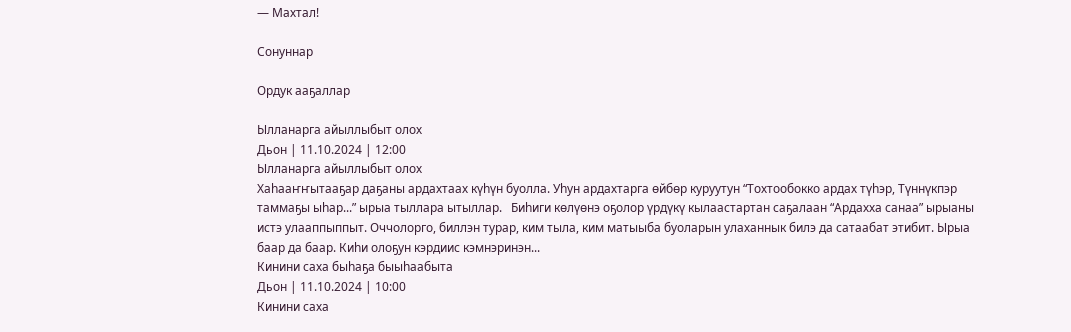— Махтал!

Сонуннар

Ордук ааҕаллар

Ылланарга айыллыбыт олох
Дьон | 11.10.2024 | 12:00
Ылланарга айыллыбыт олох
Хаһааҥҥытааҕар даҕаны ардахтаах күһүн буолла. Уһун ардахтарга өйбөр куруутун “Тохтообокко ардах түһэр, Түннүкпэр таммаҕы ыһар...” ырыа тыллара ытыллар.   Биһиги көлүөнэ оҕолор үрдүкү кылаастартан саҕалаан “Ардахха санаа” ырыаны истэ улааппыппыт. Оччолорго, биллэн турар, ким тыла, ким матыыба буоларын улаханнык билэ да сатаабат этибит. Ырыа баар да баар. Киһи олоҕун кэрдиис кэмнэринэн...
Кинини саха быһаҕа быыһаабыта
Дьон | 11.10.2024 | 10:00
Кинини саха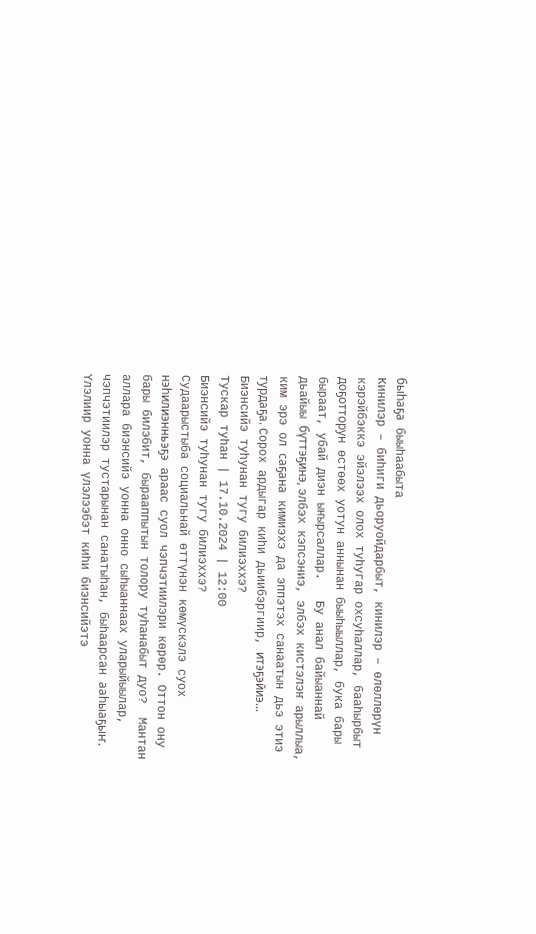быһаҕа быыһаабыта
Кинилэр – биһиги дьоруойдарбыт, кинилэр – өлөллөрүн кэрэйбэккэ эйэлээх олох туһугар охсуһаллар, бааһырбыт доҕотторун өстөөх уотун аннынан быыһыыллар, бука бары быраат, убай диэн ыҥырсаллар.   Бу анал байыаннай дьайыы бүттэҕинэ, элбэх кэпсэниэ, элбэх кистэлэҥ арыллыа, ким эрэ ол саҕана кимиэхэ да эппэтэх санаатын дьэ этиэ турдаҕа. Сорох ардыгар киһи дьиибэргиир, итэҕэйиэ...
Биэнсийэ туһунан тугу билиэххэ?
Тускар туһан | 17.10.2024 | 12:00
Биэнсийэ туһунан тугу билиэххэ?
Судаарыстыба социальнай өттүнэн көмүскэлэ суох нэһилиэнньэҕэ араас суол чэпчэтиилэри көрөр. Оттон ону бары билэбит, бырааппытын толору туһанабыт дуо?  Мантан аллара биэнсийэ уонна онно сыһыаннаах уларыйыылар, чэпчэтиилэр тустарынан санатыһан, быһаарсан ааһыаҕыҥ.   Үлэлиир уонна үлэлээбэт киһи биэнсийэтэ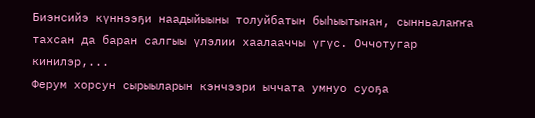Биэнсийэ күннээҕи наадыйыыны толуйбатын быһыытынан, сынньалаҥҥа тахсан да баран салгыы үлэлии хаалааччы үгүс. Оччотугар кинилэр,...
Ферум хорсун сырыыларын кэнчээри ыччата умнуо суоҕа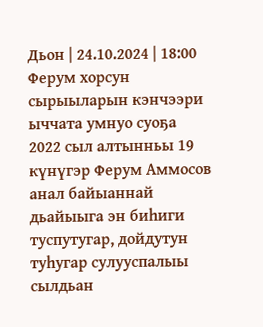Дьон | 24.10.2024 | 18:00
Ферум хорсун сырыыларын кэнчээри ыччата умнуо суоҕа
2022 сыл алтынньы 19 күнүгэр Ферум Аммосов анал байыаннай дьайыыга эн биһиги туспутугар, дойдутун туһугар сулууспалыы сылдьан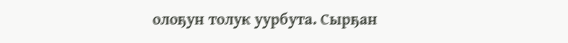олоҕун толук уурбута. Сырҕан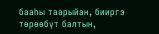бааһы таарыйан, бииргэ төрөөбүт балтын,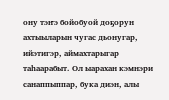ону тэҥэ бойобуой доҕорун ахтыыларын чугас дьонугар, ийэтигэр, аймахтарыгар таһаарабыт. Ол ыарахан кэмнэри санаппыппар, бука диэн, алы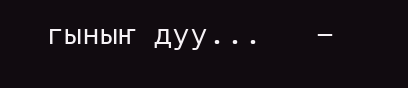гыныҥ дуу...   –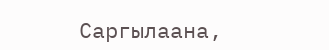Саргылаана,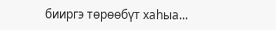бииргэ төрөөбүт хаһыа...